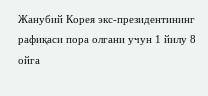Жанубий Корея экс-президентининг рафиқаси пора олгани учун 1 йилу 8 ойга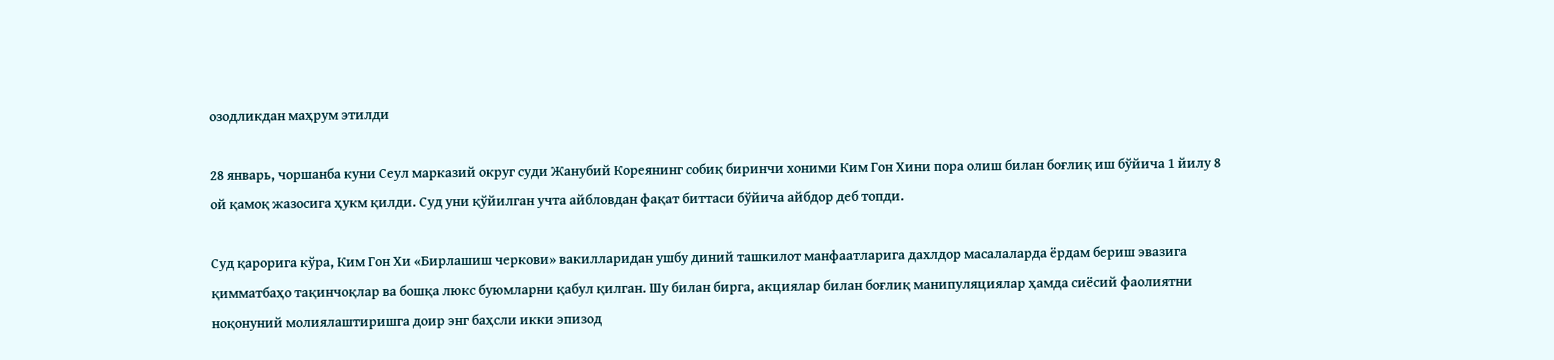озодликдан маҳрум этилди

28 январь, чоршанба куни Сеул марказий округ суди Жанубий Кореянинг собиқ биринчи хоними Ким Гон Хини пора олиш билан боғлиқ иш бўйича 1 йилу 8 ой қамоқ жазосига ҳукм қилди. Суд уни қўйилган учта айбловдан фақат биттаси бўйича айбдор деб топди.

Суд қарорига кўра, Ким Гон Хи «Бирлашиш черкови» вакилларидан ушбу диний ташкилот манфаатларига дахлдор масалаларда ёрдам бериш эвазига қимматбаҳо тақинчоқлар ва бошқа люкс буюмларни қабул қилган. Шу билан бирга, акциялар билан боғлиқ манипуляциялар ҳамда сиёсий фаолиятни ноқонуний молиялаштиришга доир энг баҳсли икки эпизод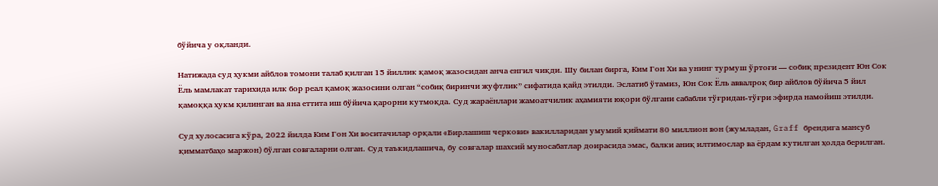бўйича у оқланди.

Натижада суд ҳукми айблов томони талаб қилган 15 йиллик қамоқ жазосидан анча енгил чиқди. Шу билан бирга, Ким Гон Хи ва унинг турмуш ўртоғи — собиқ президент Юн Сок Ёль мамлакат тарихида илк бор реал қамоқ жазосини олган “собиқ биринчи жуфтлик” сифатида қайд этилди. Эслатиб ўтамиз, Юн Сок Ёль аввалроқ бир айблов бўйича 5 йил қамоққа ҳукм қилинган ва яна еттита иш бўйича қарорни кутмоқда. Суд жараёнлари жамоатчилик аҳамияти юқори бўлгани сабабли тўғридан-тўғри эфирда намойиш этилди.

Суд хулосасига кўра, 2022 йилда Ким Гон Хи воситачилар орқали «Бирлашиш черкови» вакилларидан умумий қиймати 80 миллион вон (жумладан, Graff брендига мансуб қимматбаҳо маржон) бўлган совғаларни олган. Суд таъкидлашича, бу совғалар шахсий муносабатлар доирасида эмас, балки аниқ илтимослар ва ёрдам кутилган ҳолда берилган.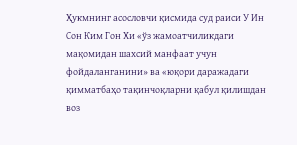Ҳукмнинг асословчи қисмида суд раиси У Ин Сон Ким Гон Хи «ўз жамоатчиликдаги мақомидан шахсий манфаат учун фойдаланганини» ва «юқори даражадаги қимматбаҳо тақинчоқларни қабул қилишдан воз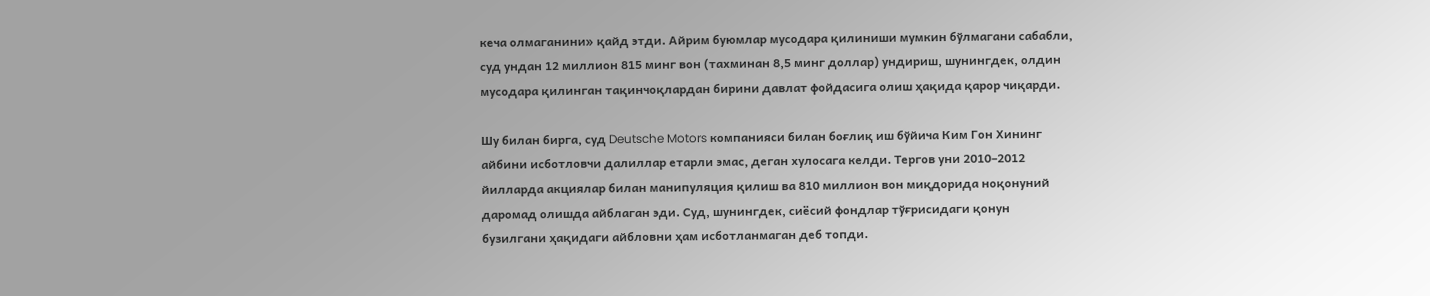кеча олмаганини» қайд этди. Айрим буюмлар мусодара қилиниши мумкин бўлмагани сабабли, суд ундан 12 миллион 815 минг вон (тахминан 8,5 минг доллар) ундириш, шунингдек, олдин мусодара қилинган тақинчоқлардан бирини давлат фойдасига олиш ҳақида қарор чиқарди.

Шу билан бирга, суд Deutsche Motors компанияси билан боғлиқ иш бўйича Ким Гон Хининг айбини исботловчи далиллар етарли эмас, деган хулосага келди. Тергов уни 2010–2012 йилларда акциялар билан манипуляция қилиш ва 810 миллион вон миқдорида ноқонуний даромад олишда айблаган эди. Суд, шунингдек, сиёсий фондлар тўғрисидаги қонун бузилгани ҳақидаги айбловни ҳам исботланмаган деб топди.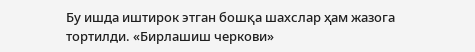Бу ишда иштирок этган бошқа шахслар ҳам жазога тортилди. «Бирлашиш черкови»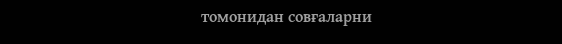томонидан совғаларни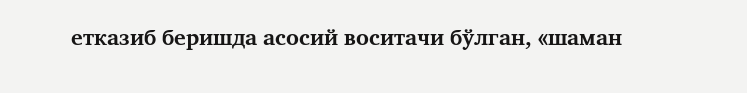етказиб беришда асосий воситачи бўлган, «шаман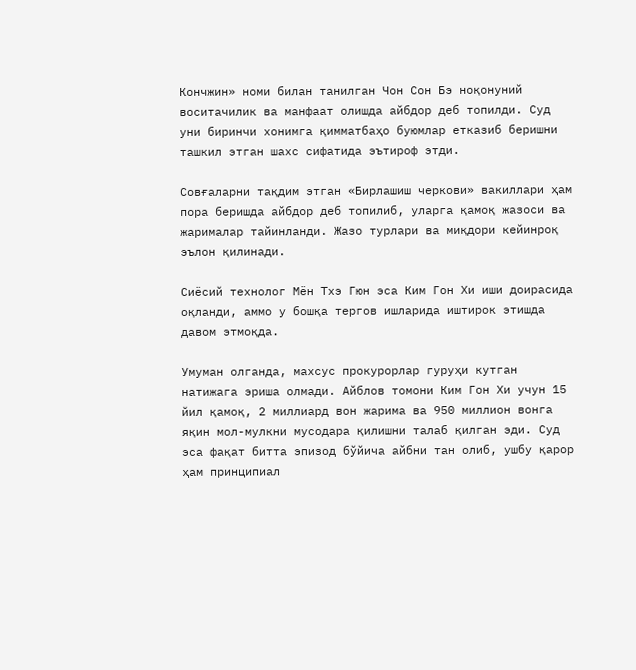Кончжин» номи билан танилган Чон Сон Бэ ноқонуний воситачилик ва манфаат олишда айбдор деб топилди. Суд уни биринчи хонимга қимматбаҳо буюмлар етказиб беришни ташкил этган шахс сифатида эътироф этди.

Совғаларни тақдим этган «Бирлашиш черкови» вакиллари ҳам пора беришда айбдор деб топилиб, уларга қамоқ жазоси ва жарималар тайинланди. Жазо турлари ва миқдори кейинроқ эълон қилинади.

Сиёсий технолог Мён Тхэ Гюн эса Ким Гон Хи иши доирасида оқланди, аммо у бошқа тергов ишларида иштирок этишда давом этмоқда.

Умуман олганда, махсус прокурорлар гуруҳи кутган натижага эриша олмади. Айблов томони Ким Гон Хи учун 15 йил қамоқ, 2 миллиард вон жарима ва 950 миллион вонга яқин мол-мулкни мусодара қилишни талаб қилган эди. Суд эса фақат битта эпизод бўйича айбни тан олиб, ушбу қарор ҳам принципиал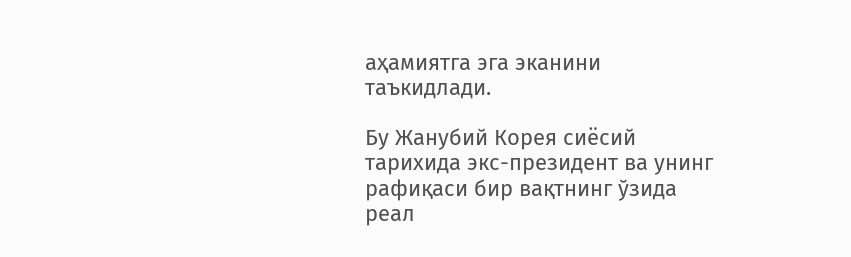аҳамиятга эга эканини таъкидлади.

Бу Жанубий Корея сиёсий тарихида экс-президент ва унинг рафиқаси бир вақтнинг ўзида реал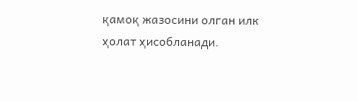қамоқ жазосини олган илк ҳолат ҳисобланади.